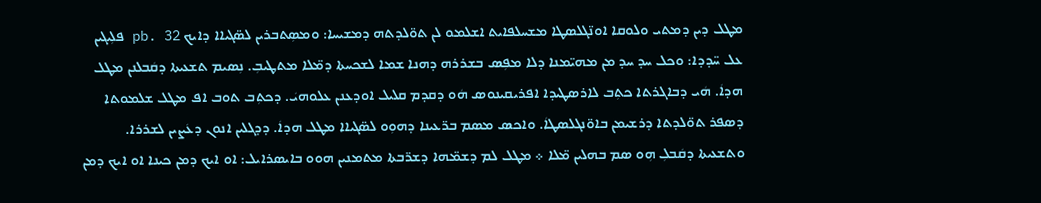ܡܛܠ ܕܝܢ ܕܡܬܝ ܘܠܘܩܐ ܐܘܢ̈ܓܠܣܛܐ ܡܫܚܠܦܐܝܬ ܐܫܠܡܘ ܠܢ ܬܘ̈ܠܕܬܗ ܕܡܫܝܚܐ: ܘܡܣܼܬܒܪܝܢ ܠܣ̈ܓܝܐܐ ܕܐܝܟ pb. 32 ܦܠܼܝܓܝܢ ܥܠ ܚ̈ܕܕܐ: ܘܟܠ ܚܕ ܚܕ ܡܢ ܡܗܝ̈ܡܢܐ ܕܠܐ ܡܦܼܣ ܒܫܪܪܗ ܕܗܢܐ ܫܡܐ ܠܫܟܚܬܐ ܕܡ̈ܠܐ ܡܬܛܝܒܼ. ܢܼܣܝܡ ܬܫܥܝܬܐ ܕܩܿܒܠܢܢ ܡܛܠ ܗܕܐܿ. ܗܿܝ ܕܒܐܓܪܬܐ ܟܬܼܒ ܠܐܪܣܛܝܕܐ ܐܦܪܝܩܝܢܘܣ ܗܿܘ ܕܩܕܡ ܩܠܝܠ ܐܘܕܥܢܢ ܥܠܘܗܝܿ. ܕܟܬܼܒ ܬܘܒ ܐܦ ܡܛܠ ܫܠܡܘܬܐ ܕܣܦܪ ܬܘ̈ܠܕܬܐ ܕܪܫܝܡܢ ܒܐܘ̈ܢܓܠܣܛܐܿ. ܘܐܟܣ ܡܣܡ ܒܪ̈ܥܝܢܐ ܕܗܘܼܘ ܠܣ̈ܓܝܐܐ ܡܛܠ ܗܕܐܿ. ܕܕܓܠܝܢ ܐܢܘܢ ܕܥܿܨܝܢ ܠܫܪܪܐ. ܘܬܫܥܝܬܐ ܕܩܿܒܠܼ ܗܼܘ ܣܡ ܒܗܠܝܢ ܡ̈ܠܐ ܀ ܡܛܠ ܠܡ ܕܫܡ̈ܗܐ ܕܫܪ̈ܒܬܐ ܡܬܡܢܝܢ ܗܘܘ ܒܐܝܣܪܐܝܠ: ܐܘ ܐܝܟ ܕܡܢ ܟܝܢܐ ܐܘ ܐܝܟ ܕܡܢ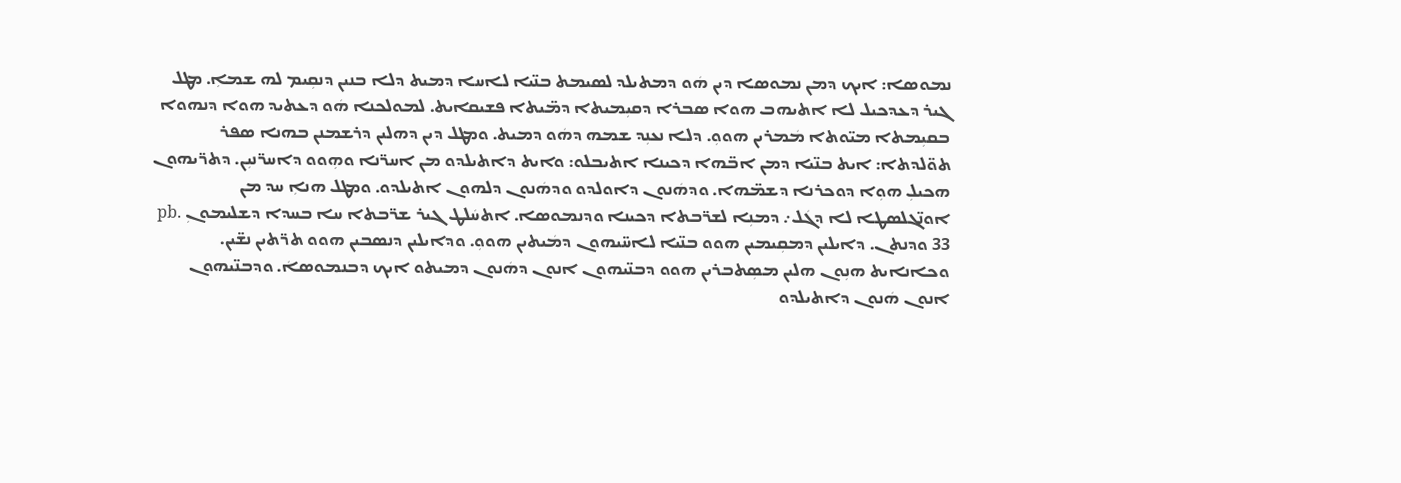ܢܡܘܣܐ: ܐܝܟ ܕܡܢ ܢܡܘܣܐ ܕܝܢ ܗܿܘ ܕܡܬܝܠܕ ܠܣܝܡܬ ܒܢ̈ܝܐ ܠܐܚܐ ܕܡܝܬ ܕܠܐ ܒܢܝܢ ܕܢܩܼܝܡ ܠܗ ܫܡܐܼ. ܡܛܠ ܓܝܪ ܕܥܕܟܝܠ ܠܐ ܐܬܝܗܒ ܗܘܐ ܣܒܪܐ ܕܩܝܼܡܝܬܐ ܕܡ̈ܝܬܐ ܦܫܝܩܐܝܬ. ܠܡܘܠܟܢܐ ܗܿܘ ܕܥܬܝܕ ܗܘܐ ܕܢܗܘܐ ܒܩܝܼܡܬܐ ܡܝ̈ܘܬܐ ܡܿܡܪܝܢ ܗܘܘܼ. ܕܠܐ ܢܥܢܼܕ ܫܡܗ ܕܗܿܘ ܕܡܝܬ. ܘܡܛܠ ܕܝܢ ܕܗܠܝܢ ܕܪܫܡܢܢ ܒܗܢܐ ܣܦܪ ܬܘ̈ܠܕܬܐ: ܐܝܬ ܒܢ̈ܝܐ ܕܡܢ ܐܒ̈ܗܐ ܕܟܝܢܐ ܐܬܝܒܠܘ: ܘܐܝܬ ܕܐܬܝܠܕܘ ܡܢ ܐܚܪ̈ܢܐ ܘܗܼܘܘ ܕܐܚܪ̈ܢܝܼܢ. ܕܬܪ̈ܝܗܘܢ ܗܟܝܠܼ ܗܘܼܐ ܕܘܟܪܢܐ ܕܫܡ̈ܗܐ. ܘܕܗܿܢܘܢ ܕܐܘܠܕܘ ܘܕܗܿܢܘܢ ܕܠܗܘܢ ܐܬܝܠܕܘ. ܘܡܛܠ ܗܢܐܼ ܚܕ ܡܢ ܐܘܢ̈ܓܠܣܛܐ ܠܐ ܕܓܿܠ܇ ܕܡܢܼܐ ܠܫܪ̈ܒܬܐ ܕܟܝܢܐ ܘܕܢܡܘܣܐ. ܐܬܚܿܠܛ ܓܝܪ ܫܪ̈ܒܬܐ ܚܐ ܒܚܕܐ ܕܫܠܝܡܘܢܼ pb. 33 ܘܕܢܬܢ. ܕܐܝܠܝܢ ܕܡܩܼܝܡܝܢ ܗܘܘ ܒܢ̈ܝܐ ܠܐܚ̈ܝܗܘܢ ܕܡܿܝܬܝܢ ܗܘܘܼ. ܘܕܐܝܠܝܢ ܕܢܣܒܝܢ ܗܘܘ ܬܪ̈ܬܝܢ ܢܫ̈ܝܢ. ܘܟܐܢܐܝܬ ܗܢܼܘܢ ܗܠܝܢ ܡܣܼܬܒܪܝܢ ܗܘܘ ܕܒܢ̈ܝܗܘܢ ܐܢܘܢ ܕܗܿܢܘܢ ܕܡܝܬܘ ܐܝܟ ܕܒܢܡܘܣܐܿ. ܘܕܒܢ̈ܝܗܘܢ ܐܢܘܢ ܗܿܢܘܢ ܕܐܬܝܠܕܘ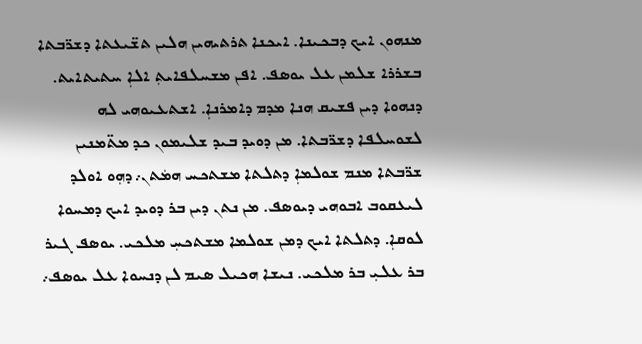ܡܢܗܘܢ ܐܝܟ ܕܒܟܝܢܐ. ܐܝܟܢܐ ܬܪܬܝܗܝܢ ܗܠܝܢ ܬܫ̈ܝܥܬܐ ܕܫܪ̈ܒܬܐ ܒܫܪܪܐ ܫܠܡܢ ܥܠ ܝܘܣܦ. ܐܦܢ ܡܫܚܠܦܐܝܬܼ ܐܠܐܼ ܚܬܝܬܐܝܬ. ܕܢܗܘܐ ܕܝܢ ܦܫܝܩ ܗܢܐ ܡܕܡ ܕܐܡܪܢܐܼ. ܐܫܬܥܝܘܗܝ ܠܗ ܠܫܘܚܠܦܐ ܕܫܪ̈ܒܬܐ. ܡܢ ܕܘܝܕ ܒܝܕ ܫܠܝܡܘܢ ܟܕ ܡܬ̈ܡܢܝܢ ܫܪ̈ܒܬܐ ܡܢܡ ܫܘܠܡܐܼ ܕܬܠܬܐ ܡܫܬܟܚ ܗܡܿܬܢ܇ ܕܗܼܘ ܐܘܠܕ ܠܝܥܩܘܒ ܐܒܘܗܝ ܕܝܘܣܦ. ܡܢ ܢܬܢ ܕܝܢ ܒܪ ܕܘܝܕ ܐܝܟ ܕܡܚܘܐ ܠܘܩܐܼ. ܕܬܠܬܐ ܐܝܟ ܕܡܢ ܫܘܠܡܐ ܡܫܬܟܚܼ ܡܠܟܝ. ܝܘܣܦ ܓܝܪ ܒܪ ܥܠܝܼ ܒܪ ܡܠܟܝ. ܢܝܫܐ ܗܟܝܠ ܣܝܡ ܠܢ ܕܢܚܘܐ ܥܠ ܝܘܣܦ܇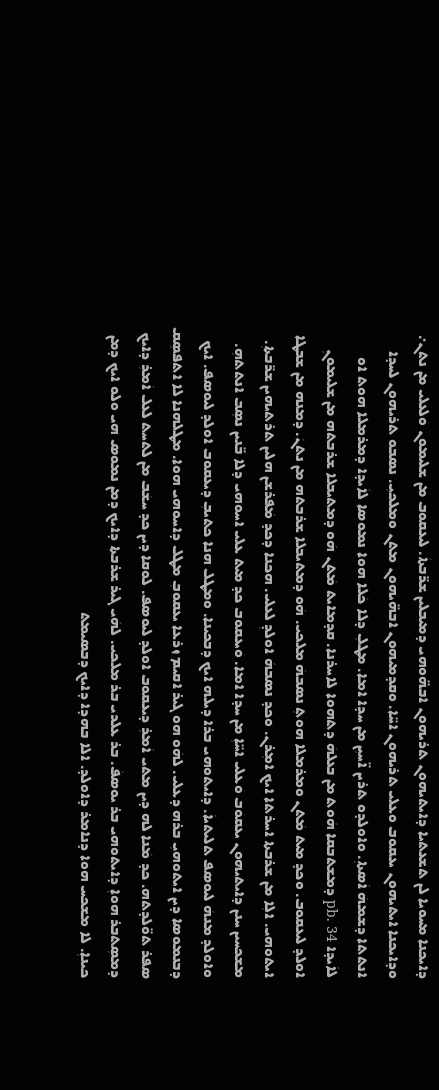ܕܐܝܟܢܐ ܡܚܘܝܐ ܠܢ ܬܫܥܬܝܐ ܕܐܝܬܝܗܘܢ ܬܪܝܗܘܢ ܐܒܗ̈ܘܗܝ ܕܡܝܒܠܝܢ ܫܪ̈ܒܬܐܿ. ܠܝܥܩܘܒ ܡܢ ܫܠܝܡܘܢ ܘܠܥܠܝ ܡܢ ܢܬܢ܇ ܘܕܐܝܟܢܐ ܐܝܬܝܗܘܢ ܝܥܩܘܒ ܘܥܠܝ ܬܪܝܗܘܢ ܐܚ̈ܐ. ܘܩܕܡܝܗܘܢ ܐܒܗ̈ܝܗܘܢ ܡܬܢ ܘܡܠܟܝܼ. ܢܣܒܘ ܬܪܝܗܘܢ ܠܚܕܐ ܐܢܬܬܐ ܕܫܡܗܿ ܐܿܣܬܐܼ. ܘܐܘܠܕܘ ܬܪܝܢ ܐ̈ܚܝܼܢ ܡܢ ܚܕܐ ܐܡܐ. ܡܛܠܼ ܕܠܐ ܟܿܠܐ ܗܘܐ ܢܡܘܣܐ ܠܐܿܝܕܐ ܕܡܪܡܠܐ ܗܘܬ ܐܘ ܠܐܿܝܕܐ pb. 34 ܕܡܫܬܒܩܐ ܗܿܘܬ ܡܢ ܒܥܠܗܿ ܕܬܗܘܐ ܠܐܚܪܢܐ. ܩܕܡܐܝܬ ܡܿܬܢ ܗܿܘ ܕܡܬܝܒܠܐ ܫܪܒܬܗ ܡܢ ܫܠܝܡܘܢܼ ܐܘܠܕ ܠܝܥܩܘܒ. ܘܟܕ ܡܝܬ ܡܿܬܢ ܘܡܪܡܠܐ ܗܘܬܼ ܢܣܒܗܿ ܡܠܟܝ. ܗܿܘ ܕܡܬܝܒܠܐ ܫܪܒܬܗ ܡܢ ܢܬܢܿ. ܕܡܢܗ ܡܢ ܫܒܛܐ ܐܝܬܘܗܝ. ܐܠܼܐ ܡܢ ܫܪܒܬܐ ܐܚܪܬܐ ܐܝܟ ܐܡܼܪܢ. ܘܟܕ ܢܣܒܗܿ ܐܘܠܕܼ ܠܥܠܝ. ܗܟܢܐ ܕܟܕ ܡܿܦܪܫܢ ܗܠܝܢ ܬܪܬܝܗܝܢ ܫܪ̈ܒܬܐܼ. ܡܫܟܚܝܢ ܚܢܢ ܕܐܝܬܝܗܘܢ ܝܥܩܘܒ ܘܥܠܝ ܐܚ̈ܐܼ ܡܢ ܚܕܐ ܐܡܐ. ܘܝܥܩܘܒ ܟܕ ܡܝܬ ܥܠܝ ܐܚܘܗܝ ܕܠܐ ܒ̈ܢܝܢ ܢܣܼܒ ܐܢܬܬܗܼ. ܘܐܘܠܕ ܡܢܗܿ ܠܝܘܣܦ ܬܠܝܬܝܐܿ. ܕܐܝܬܘܗܝ ܒܪܐ ܕܝܠܗ ܐܝܟ ܕܒܟܝܢܐ. ܘܡܛܠ ܗܢܐ ܟܬܝܒܼ ܕܝܥܩܘܒ ܐܘܠܕ ܠܝܘܣܦ. ܐܝܟ ܕܒܢܡܘܣܐ ܕܝܢ ܐܝܬܘܗܝܼ ܒܪܗ ܕܥܠܝ. ܠܗܿܘ ܗܘ ܓܝܪ ܐܩܝܡ ܙܪܥܐ ܝܥܩܘܒܼ ܡܛܠ ܕܐܚܘܗܝ ܗܘܐ. ܡܛܠܗܢܐ ܠܐ ܐܬܦܣܼܩ ܣܦܪ ܬܘ̈ܠܕܬܗ. ܟܕ ܡܿܢܐ ܠܗ ܕܝܢ ܡܬܝ ܐܿܡܪܼ ܕܝܥܩܘܒ ܐܘܠܕ ܠܝܘܣܦ. ܠܘܩܐ ܕܝܢ ܟܕ ܚܫܿܒ ܡܢ ܠܬܚܬ ܠܥܠ ܐܿܡܪܼ ܕܐܝܟ ܕܡܣܼܬܒܪ ܗܘܐܼ ܕܐܝܬܘܗܝ ܒܪ ܝܘܣܦܿ. ܒܪ ܥܠܖܝ ܒܪ ܡܠܟܝ. ܠܗܿܝ ܓܝܪ ܫܪܒܬܐ ܕܐܝܟ ܕܡܢ ܢܡܘܣ ܗܝ ܘܠܘ ܐܝܟ ܕܡܢ ܟܝܢܐܼ. ܠܐ ܡܫܟܚ ܗܘܐ ܕܢܐܡܪ ܕܐܘܠܕ. ܐܠܐ ܒܗܕܐ ܕܐܝܟ ܕܒܣܝܡܬ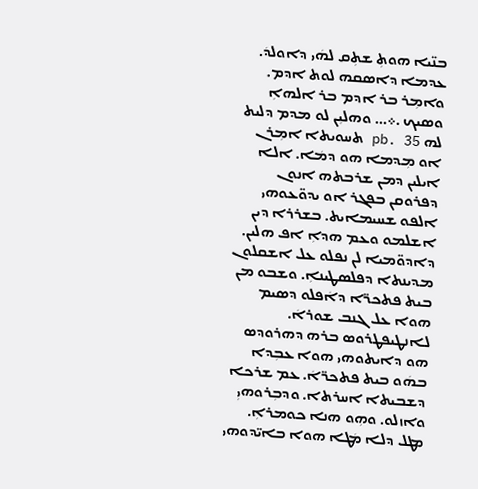ܒܢ̈ܝܐ ܗܘܬܼ ܫܬܼܩ ܠܗܿܝ ܕܐܘܠܕܿ. ܥܕܡܐ ܕܐܣܩܗ ܠܘܬ ܐܕܡ. ܘܐܡܼܪ ܒܪ ܐܕܡ ܒܪ ܐܠܗܐܼ ܘܣܝܟ .܀... ܘܗܠܝܼܢ ܠܘ ܡܕܡ ܕܠܝܬ ܠܗ pb. 35 ܬܚܘܝܬܐ ܐܡܼܪܢ ܐܘ ܡܼܕܡܐ ܗܘ ܕܡܿܐ. ܐܠܐ ܐܝܠܝܢ ܕܡܢ ܫܪܒܬܗ ܐܢܘܢ ܕܦܪܘܩܢ ܒܦܓܪ ܐܘ ܝܕܘ̈ܥܘܗܝ ܐܠܦܘ ܫܚܝܡܐܝܬ. ܒܫܪܪܐ ܕܝܢ ܐܫܠܡܘ ܘܥܡ ܗܕܐܼ ܐܦ ܗܠܝܢ. ܕܐܕܘ̈ܡܝܐ ܠܢ ܢܦܠܘ ܥܠ ܐܫܩܠܘܢ ܡܕܝܢܬܐ ܕܦܠܣܛܝܢܐܼ. ܘܫܒܘ ܡܢ ܒܝܬ ܦܬܟܪ̈ܐ ܕܐܿܦܠܘ ܕܣܝܡ ܗܘܐ ܥܠ ܓܢܒ ܫܘܪܐܿ. ܠܐܢܛܝܦܛܪܘܣ ܒܪܗ ܕܗܪܘܕܣ ܗܘ ܕܐܝܬܘܗܝ ܗܘܐ ܥܒܼܕܐ ܒܗܿܘ ܒܝܬ ܦܬܟܪ̈ܐܿ. ܥܡ ܫܪܟܐ ܕܫܒܝܬܐ ܐܚܪܬܐ. ܘܕܒܼܪܘܗܝܼ ܘܐܙܠܘ. ܘܗܼܘ ܗܢܐ ܟܘܡܪܐܼ. ܡܛܠ ܕܠܐ ܡܿܛܐ ܗܘܐ ܒܐܝ̈ܕܘܗܝ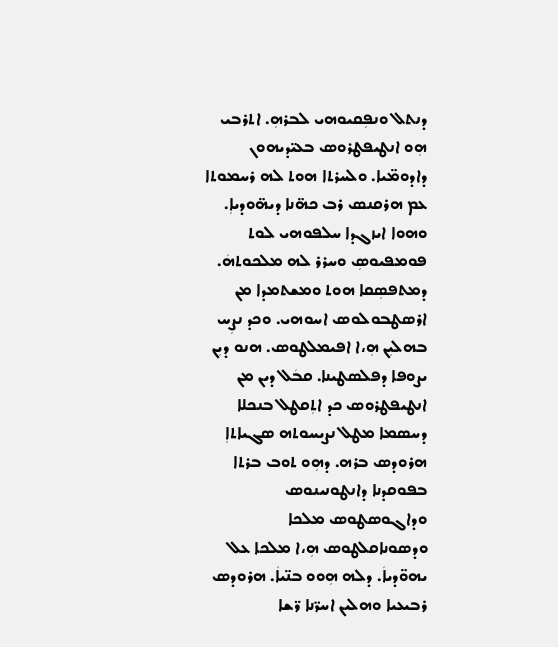ܕܢܬܠ ܘܢܦܼܩܝܘܗܝ ܠܒܪܗܼ. ܐܬܪܒܝ ܗܼܘ ܐܢܛܝܦܛܪܘܣ ܒܥܝ̈ܕܝܗܘܢ ܕܐܕܘܡ̈ܝܐ. ܘܠܚܪܬܐ ܗܘܬ ܠܗ ܪܚܡܘܬܐ ܥܡ ܗܪܩܢܣ ܪܒ ܟܗ̈ܢܐ ܕܝܗ̈ܘܕܝܐܼ. ܘܗܘܐ ܐܝܙܓܕܐ ܚܠܦܘܗܝ ܠܘܬ ܦܘܡܦܝܘܣܼ ܘܚܪܪ ܠܗ ܡܠܟܘܬܗܿ. ܕܡܬܦܣܼܩܐ ܗܘܬ ܘܡܫܬܡܕܐ ܡܢ ܐܪܣܛܒܘܠܘܣ ܐܚܘܗܝ. ܘܟܕ ܢܨܼܚ ܒܗܠܝܼܢ ܗܼ،ܐ ܐܦܝܡܠܛܘܣ. ܗܢܘ ܕܝܼܢ ܝܨܘܦܐ ܕܦܠܣܛܝܢܐ. ܩܒܿܠ ܕܝܢ ܡܢ ܐܢܛܝܦܛܪܘܣ ܟܕ ܐܬܼܩܛܠ ܒܢܟܠܐ ܕܚܣܡܐ ܡܛܠ ܢܨܝܚܘܬܗ ܣܓܝܐܬܐܼ ܗܪܘܕܣ ܒܪܗ. ܕܗܼܘ ܬܘܒ ܒܪܬܐ ܒܦܘܩܕܢܐ ܕܐܢܛܘܢܝܢܘܣ ܘܕܐܓܘܣܛܘܣ ܡܠܟܐ ܘܕܣܘܢܐܩܠܛܘܣ ܗܼ،ܐ ܡܠܟܐ ܥܠ ܝܗܘ̈ܕܝܐܿ. ܕܠܗ ܗܼܘܘ ܒܢ̈ܝܐܿ. ܗܪܘܕܣ ܪܒܝܥܝܐ ܘܗܠܝܢ ܐܚܪ̈ܢܐ ܪ̈ܫܐ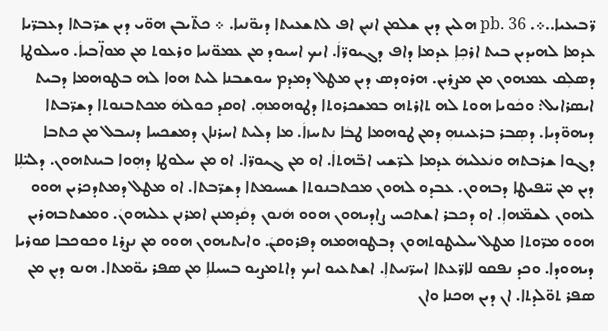ܪ̈ܒܝܥܝܐ..܀. pb. 36 ܗܠܝܢ ܕܝܢ ܫܠܡܢ ܐܢܝܼܢ ܐܦ ܠܬܫܥܝܬܐ ܕܝܘ̈ܢܝܐ. ܀ ܟܬ̈ܝܒܢ ܗܘ̈ܝ ܕܝܢ ܫܪ̈ܒܬܐ ܕܥܒܪ̈ܝܐ ܥܕܡܐ ܠܗܝܕܝܢ ܒܝܬ ܐܪܟܼܐܼ ܥܕܡܐ ܕܐܦ ܕܓܝܘܪ̈ܐܿ. ܐܝܟ ܐܚܝܘܕ ܡܢ ܥܡܘ̈ܢܝܐ ܘܪܥܘܬ ܡܢ ܡܘܐ̈ܒܝܐܿ. ܘܚܠܘܛܐ ܕܣܠܼܩ ܥܡܗܘܢ ܡܢ ܡܨܪܝܢ. ܗܪܘܕܣ ܕܝܢ ܡܛܠ ܕܡܕܡ ܚܘܫܒܢܐ ܠܝܬ ܗܘܐ ܠܗ ܒܛܘܗܡܐ ܕܒܝܬ ܐܝܣܪܐܝܠ: ܘܟܿܘܝܐ ܗܘܬ ܠܗ ܬܐܪܬܗ ܒܡܫܟܪܘܬܐ ܕܛܘܗܡܗܼ. ܐܘܩܕ ܟܘܠܗܿ ܡܟܬܒܢܘܬܐ ܕܫܪ̈ܒܬܐ ܕܝܗܘ̈ܕܝܐ. ܕܣܼܒܪ ܒܪܥܝܢܗܼ ܕܡܢ ܛܘܗܡܐ ܛܒܿܐ ܢܬܚܙܐܿ. ܡܐ ܕܠܝܬ ܐܚܪܢܐܢ ܕܡܫܟܚܐ ܕܢܝܒܠ ܡܢ ܟܬܒܐ ܕܓܘܐ ܫܪܒܬܗ ܘܢܿܥܠܝܗܿ ܥܕܡܐ ܠܪ̈ܫܝ ܐܒ̈ܗܬܐܿ. ܐܘ ܡܢ ܓܝܘܪ̈ܐ. ܐܘ ܡܢ ܚܠܘܛܐ ܕܗܼܘܐ ܒܝܢܬܗܘܢ. ܕܠܝ̈ܠܼܐ ܕܝܢ ܡܢ ܚ̈ܦܝܛܐ ܕܒܗܘܢ. ܥܒܕܘ ܠܗܘܢ ܡܟܬܒܢܘܬܐ ܫܚܝܡܬܐ ܕܫܪ̈ܒܬܐ. ܐܘ ܡܛܠ ܕܡܬܕܟܪܝܢ ܗܘܘ ܠܗܘܢ ܠܫܡ̈ܗܐܼ. ܐܘ ܕܟܒܪ ܐܫܬܟܚ ܨܐܕܝܗܘܢ ܗܘܘ ܗܿܢܘܢ ܕܩܿܕܡܢܢ ܐܡܪܢܢ ܥܠܝܗܘܢܿ. ܘܡܫܬܒܗܪܝܢ ܗܘܘ ܡܪ̈ܘܬܐ ܡܛܠ ܚܠܝܛܘܬܗܘܢ ܕܒܛܘܗܡܗ ܕܦܪܘܩܢܿ. ܘܐܝܬܝܗܘܢ ܗܘܘ ܡܢ ܢܨܪܬ ܘܟܘܟܒܐ ܩܘܪܝܐ ܕܝܗܘܕܐ. ܘܟܕ ܢܦܩܘ ܠܐܪ̈ܥܬܐ ܐܚܪ̈ܢܝܬܐܼ. ܐܫܬܥܝܘ ܐܝܟ ܕܐܬܡܨܝܘ ܒܚܝܠܐܼ ܡܢ ܣܦܪ ܝܘ̈ܡܬܐ. ܗܢܘ ܕܝܼܢ ܡܢ ܣܦܪ ܬܘ̈ܠܕܬܐ. ܐܢ ܕܝܢ ܗܟܢܐ ܘܐܢ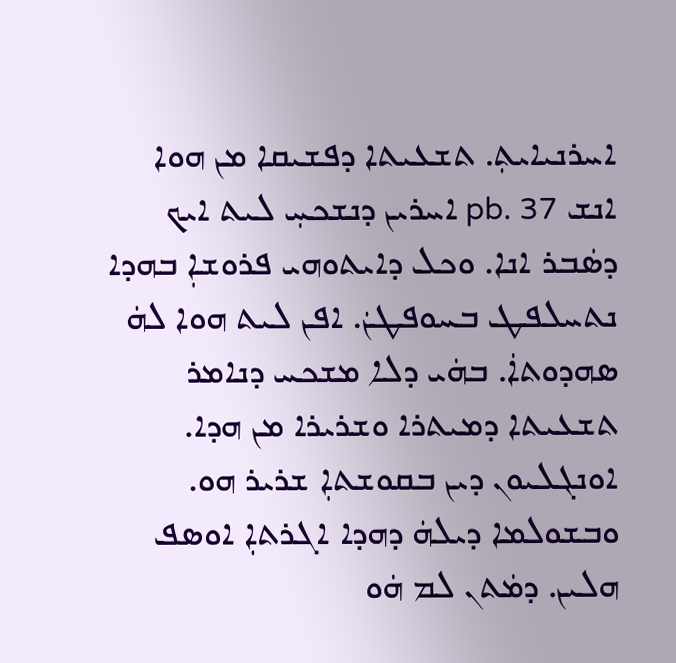ܐܚܪܢܝܐܝܬܼ. ܬܫܥܝܬܐ ܕܦܫܝܩܐ ܡܢ ܗܘܐ ܐܢܫ pb. 37 ܐܚܪܝܢ ܕܢܫܟܚܼ ܠܝܬ ܐܝܟ ܕܣܿܒܪ ܐܢܐ. ܘܟܠ ܕܐܝܬܘܗܝ ܦܪܘܫܐܼ ܒܗܕܐ ܢܬܚܠܦܛ ܒܚܘܦܛܢܿ. ܐܦܢ ܠܝܬ ܗܘܐ ܠܗܿ ܣܗܕܘܬܐܿ. ܒܗܿܝ ܕܠܐ ܡܫܟܚ ܕܢܐܡܪ ܬܫܥܝܬܐ ܕܡܝܬܪܐ ܘܫܪܝܪܐ ܡܢ ܗܕܐ. ܐܘܢܓܠܝܘܢ ܕܝܢ ܒܩܘܫܬܐܼ ܫܪܝܪ ܗܘ. ܘܒܫܘܠܡܐ ܕܝܠܗܿ ܕܗܕܐ ܐܓܪܬܐܼ ܐܘܣܦ ܗܠܝܢ. ܕܡܿܬܢ ܠܡ ܗܿܘ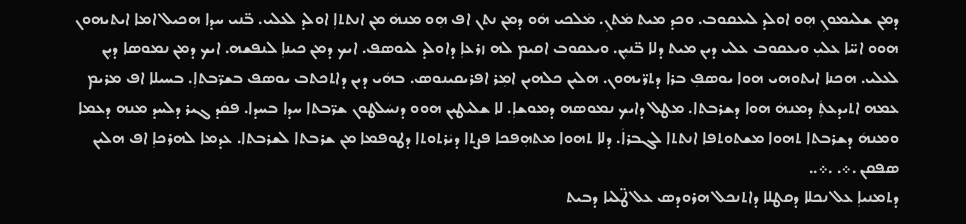ܕܡܢ ܫܠܝܡܘܢܼ ܗܼܘ ܐܘܠܕ ܠܝܥܩܘܒ. ܘܟܕ ܡܝܬ ܡܿܬܢܼ. ܡܿܠܟܝ ܗܿܘ ܕܡܢ ܢܬܢ ܐܦ ܗܼܘ ܡܢܗܿ ܡܢ ܐܢܬܬܐܼ ܐܘܠܕ ܠܥܠܝ. ܒ̈ܢܝ ܚܕܐ ܗܟܝܠ ܐܡܐ ܐܝܬܝܗܘܢ ܗܘܘ ܐܚ̈ܐ ܥܠܝܼ ܘܝܥܩܘܒ ܥܠܝ ܕܝܢ ܡܝܬ ܕܠܐ ܒ̈ܢܝܼܢ. ܘܝܥܩܘܒ ܐܩܝܡ ܠܗ ܙܪܥܐܼ ܕܐܘܠܕ ܠܝܘܣܦ. ܐܝܟ ܕܡܢ ܟܝܢܐܼ ܠܢܦܫܗ. ܐܝܟ ܕܡܢ ܢܡܘܣܐ ܕܝܼܢ ܠܥܠܝ. ܗܟܢܐ ܐܝܬܘܗܝ ܗܘܐ ܝܘܣܦܼ ܒܪܐ ܕܬܪ̈ܝܗܘܢ. ܗܠܝܢ ܟܠܗܝܢ ܐܡܼܪ ܐܦܪܝܩܝܢܘܣ. ܒܗܿܝ ܕܝܢ ܕܐܬܟܬܒ ܝܘܣܦ ܒܫܪ̈ܒܬܐܼ. ܒܚܝܠܐ ܐܦ ܡܪܝܡ ܥܡܗ ܐܬܝܕܥܬܼܿ ܕܡܢܗܿ ܗܘܐ ܕܫܪܒܬܐ. ܡܛܠ ܕܐܝܟ ܢܡܘܣܗ ܕܡܘܫܐܼ. ܠܐ ܫܠܝܛܝܢ ܗܘܘ ܕܢܚܿܠܛܘܢ ܫܪ̈ܒܬܐ ܚܕܐ ܒܚܕܐ. ܦܩܿܕ ܓܝܪ ܕܠܚܕ ܡܢܗ ܕܥܡܐ ܘܡܢܗܿ ܕܫܪܒܬܐ ܬܗܘܐ ܡܫܬܘܬܦܐ ܐܢܬܬܐ ܠܓܒܪܐܿ. ܕܠܐ ܬܗܘܐ ܡܬܗܼܦܟܐ ܦܨܬܐ ܕܝܿܪܬܘܬܐ ܕܛܘܦܡܐ ܡܢ ܫܪܒܬܐ ܠܫܪܒܬܐ. ܥܕܡܐ ܠܗܪܟܐܼ ܐܦ ܗܠܝܢ ܣܦܩܢ .܀. .܀..
ܕܬܡܢܝܐܼ ܥܠ ܢܟܠܐ ܕܩܛܠܐ ܕܐܬܢܟܠ ܗܪܘܕܣ ܥܠ ܛ̈ܠܝܐ ܕܒܝܬ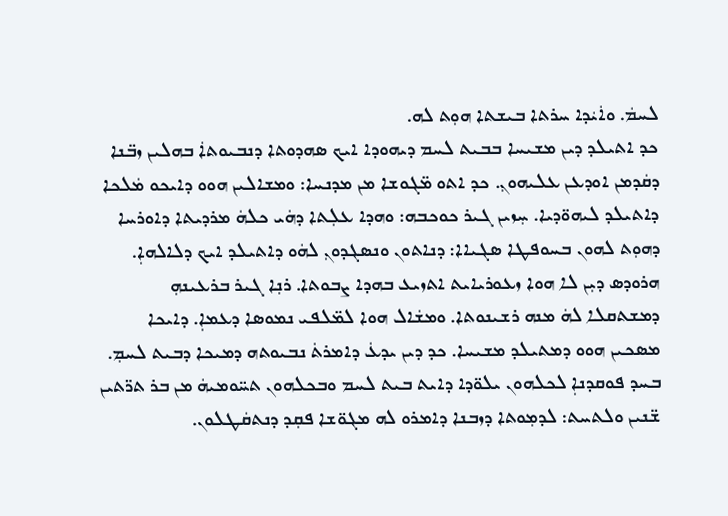ܠܚܡܿ. ܘܐܿܝܿܕܐ ܚܪܬܐ ܒܝܫܬܐ ܗܘܼܬ ܠܗ.
ܟܕ ܐܬܝܠܕ ܕܝܢ ܡܫܝܚܐ ܒܒܝܬ ܠܚܡ ܕܝܗܘܕܐ ܐܝܟ ܣܗܕܘܬܐ ܕܢܒܝܘܬܐܿ ܒܗܠܝܢ ܙܒ̈ܢܐ ܕܩܿܕܡܢ ܐܘܕܥܢ ܥܠܝܗܘܢܼ. ܟܕ ܐܬܘ ܡ̈ܓܘܫܐ ܡܢ ܡܕܢܚܐ: ܘܡܫܐܠܝܢ ܗܘܘ ܕܐܝܟܘ ܡܿܠܟܐ ܕܐܬܝܠܕ ܠܝܗܘ̈ܕܝܐ. ܚܼܙܝܢ ܓܝܪ ܟܘܟܒܗ: ܘܗܕܐ ܥܠܼܬܐ ܕܗܿܝ ܟܠܗܿ ܡܪܕܝܬܐ ܕܐܘܪܚܐ ܕܗܘܼܬ ܠܗܘܢ ܒܚܘܦܛܐ ܣܓܝܐܐ: ܕܢܐܬܘܢ ܘܢܣܓܕܘܢܼ ܠܗܿܘ ܕܐܬܝܠܕ ܐܝܟ ܕܠܐܠܗܐܼ. ܗܪܘܕܣ ܕܝܼܢ ܠܐ ܗܘܐ ܙܥܘܪܝܐܝܬ ܐܬܙܝܥ ܒܗܕܐ ܨܒܘܬܐ. ܪܢܼܐ ܓܝܪ ܒܪܥܝܢܗܼ ܕܡܫܬܩܠܐ ܠܗܿ ܡܢܗ ܪܫܝܢܘܬܐ. ܘܡܫܿܐܠ ܗܘܐ ܠܡ̈ܠܦܝ ܢܡܘܣܐ ܕܥܡܐܼ. ܕܐܝܟܐ ܡܣܟܝܢ ܗܘܘ ܕܡܬܝܠܕ ܡܫܝܚܐ. ܟܕ ܕܝܢ ܝܕܥܿ ܕܐܡܪܬܿ ܢܒܝܘܬܗ ܕܡܝܟܐ ܕܒܝܬ ܠܚܡܼ. ܒܚܕ ܦܘܩܕܢܐܼ ܠܟܠܗܘܢ ܝܠܘ̈ܕܐ ܕܐܝܬ ܒܝܬ ܠܚܡ ܘܒܟܠܗܘܢ ܬܚ̈ܘܡܝܗܿ ܡܢ ܒܪ ܬܪ̈ܬܝܢ ܫ̈ܢܝܢ ܘܠܬܚܬ: ܠܕܡܼܘܬܐ ܕܙܒܢܐ ܕܐܡܪܘ ܠܗ ܡܓܘ̈ܫܐ ܦܩܼܕ ܕܢܬܩܿܛܠܘܢ.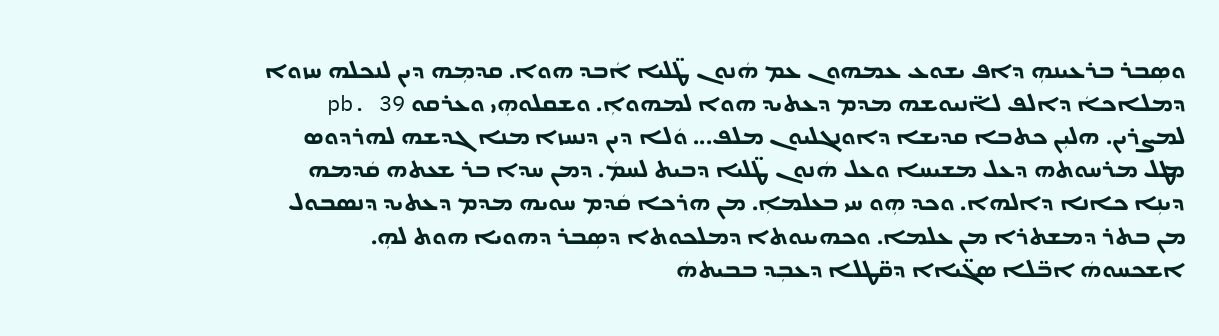ܘܣܼܒܪ ܒܪܥܝܢܗܼ ܕܐܦ ܝܫܘܥ ܥܡܗܘܢ ܥܡ ܗܿܢܘܢ ܛ̈ܠܝܐ ܐܿܒܕ ܗܘܐ. ܩܕܡܼܗ ܕܝܢ ܠܢܟܠܗ ܚܙܘܐ ܕܡܠܐܟܐܿ ܕܐܠܦ ܠܐ̈ܢܝܘܫܗ ܡܕܡ ܕܥܬܝܕ ܗܘܐ ܠܡܗܘܐܼ. ܘܫܩܠܘܗܼܝ ܘܥܪܩܘ pb. 39 ܠܡܨܪܝܢ. ܗܠܝܼܢ ܟܬܒܐ ܩܕܝܫܐ ܕܐܘܢܓܠܝܘܢ ܡܠܦ... ܘܿܠܐ ܕܝܢ ܕܢܚܙܐ ܡܢܐ ܓܕܫܗ ܠܗܪܕܘܣ ܡܛܠ ܡܪܚܘܬܗ ܕܥܠ ܡܫܝܚܐ ܘܥܠ ܗܿܢܘܢ ܛ̈ܠܝܐ ܕܒܝܬ ܠܚܡܿ. ܕܡܢ ܚܕܐ ܒܪ ܫܥܬܗ ܩܿܕܡܗ ܕܝܢܼܐ ܟܐܢܐ ܕܐܠܗܐ. ܘܟܕ ܗܼܘ ܚܝ ܒܥܠܡܐܼ. ܡܢ ܗܪܟܐ ܩܿܕܡ ܚܘܝܗ ܡܕܡ ܕܥܬܝܕ ܕܢܣܒܘܠ ܡܢ ܒܬܪ ܕܡܫܬܪܐ ܡܢ ܥܠܡܐ. ܘܟܗܝܢܘܬܐ ܕܡܠܟܘܬܐ ܕܣܼܒܪ ܕܗܘܝܐ ܗܘܬ ܠܗܼ. ܐܫܟܚܘܗܿ ܐܒ̈ܠܐ ܣܓ̈ܝܐܐ ܕܩ̈ܛܠܐ ܕܥܒܼܕ ܒܒܝܬܗܿ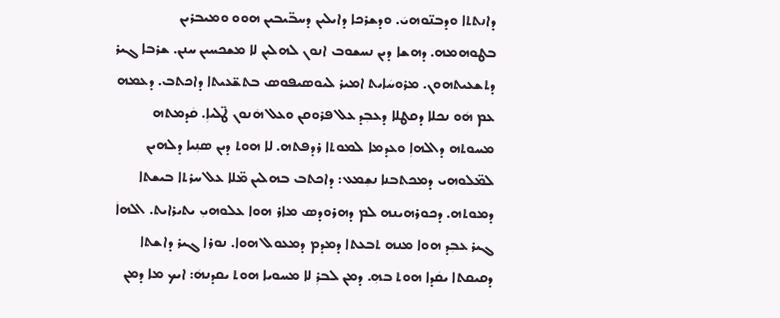ܕܐܢܬܬܐ ܘܕܒܢ̈ܘܗܝܿ. ܘܕܫܪܟܐ ܕܐܝܠܝܢ ܕܚܒ̈ܝܒܝܢ ܗܘܘ ܘܡܝܒܪܝܢ ܒܛܘܗܡܗ. ܕܗܫܐ ܕܝܢ ܢܚܫܘܒ ܐܢܘܢ ܠܗܠܝܼܢ ܠܐ ܡܫܟܚܝܢ ܚܢܢ. ܫܪܒܐ ܓܝܪ ܕܬܫܥܝܬܗܘܢ. ܡܪܘܚܿܐܝܬ ܐܡܝܪ ܠܝܘܣܝܦܘܣ ܒܬܫ̈ܥܝܬܐ ܕܐܟܬܒ. ܕܥܡܗ ܥܡ ܗܿܘ ܢܟܠܐ ܕܩܛܠܐ ܕܥܒܼܕ ܥܠ ܦܪܘܩܢ ܘܥܠ ܗܿܢܘܢ ܛ̈ܠܝܐܼ. ܩܿܕܡܬܗ ܡܚܘܬܗ ܕܐܠܗܐܼ ܘܥܕܡܐ ܠܡܘܬܐ ܪܕܦܬܗ. ܠܐ ܗܘܬ ܕܝܢ ܣܢܼܝܐ ܕܠܗܝܢ ܠܡ̈ܠܘܗܝ ܕܡܟܬܒܢܐ ܢܫܼܡܥ: ܕܐܟܬܒ ܒܗܠܝܢ ܡ̈ܠܐ ܥܠ ܚܪܬܐ ܒܝܫܬܐ ܕܡܘܬܗ. ܕܟܘܪܗܝܢܗ ܠܡ ܕܗܪܘܕܣ ܡܐܪ ܗܘܐ ܥܠܘܗܝܼ ܝܬܝܪܐܝܬ. ܐܠܗܐܿ ܓܝܪ ܥܒܼܕ ܗܘܐ ܡܢܗ ܬܒܥܬܐ ܕܡܕܡ ܕܡܥܘܠ ܗܘܐ. ܢܘܪܐ ܓܝܪ ܕܐܫܬܐ ܕܩܝܩܬܐ ܝܩܿܕܐ ܗܘܬ ܒܗܼ. ܕܡܢ ܠܒܪܼ ܠܐ ܡܚܘܝܐ ܗܘܬ ܝܩܕܢܗܿ: ܐܝܟ ܡܐ ܕܡܢ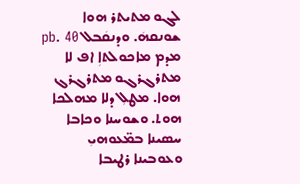ܠܓܘ ܡܬܝܬܪ ܗܘܐ ܫܘܢܩܗܿ. ܘܕܢܩܿܒܠ pb. 40 ܡܕܡ ܡܐܟܘܠܬܐܼ ܐܦ ܠܐ ܡܬܪܓܪܓܘ ܡܬܪܓܪܓ ܗܘܐ. ܡܛܠܼ ܕܠܐ ܡܗܠܟܐ ܗܘܬ. ܘܫܘܚܢܐ ܘܟܐܒܐ ܚܣܝܢܐ ܒܡ̈ܥܘܗܝܼ ܘܥܘܒܝܢܐ ܪܛܝܒܐ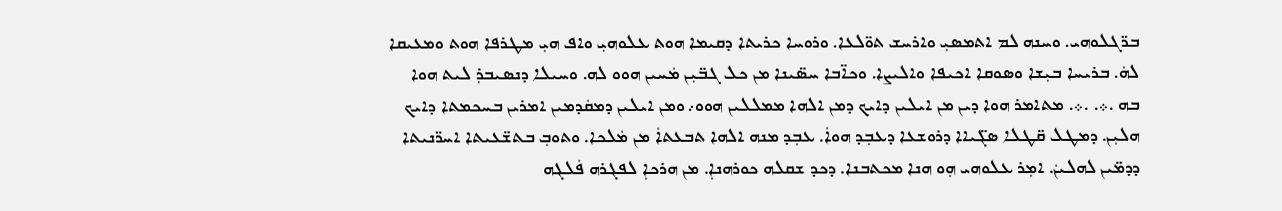ܒܪ̈ܓܠܘܗܝ. ܘܚܢܗ ܠܡ ܐܬܡܣܝܼ ܘܐܪܚܫ ܬܘ̈ܠܥܐ. ܘܪܘܚܐ ܟܪܝܬܐ ܕܩܝܡܐ ܗܘܬ ܥܠܘܗܝܼ ܘܐܦ ܗܝܼ ܡܛܪܦܐ ܗܘܬ ܘܡܥܝܩܐ ܠܗܿ. ܒܪܝܚܐ ܒܝܼܫܐ ܘܣܘܩܐ ܐܟܝܦܐ ܘܐܠܝܨܐ. ܘܟܐ̈ܒܐ ܚܣ̈ܝܢܐ ܡܢ ܟܠ ܓܒ̈ܝܼܢ ܡܿܚܝܢ ܗܘܘ ܠܗ. ܘܚܝܠܐ ܕܢܣܝܒܪܼ ܠܝܬ ܗܘܐ ܒܗ .܀. .܀. ܡܬܐܡܪ ܗܘܐ ܕܝܢ ܡܢ ܐܝܠܝܢ ܕܐܝܟ ܕܡܢ ܐܠܗܐ ܡܡܠܠܝܢ ܗܘܘ܇ ܘܡܢ ܐܝܠܝܢ ܕܡܩܿܕܡܝܢ ܐܡܪܝܢ ܒܚܟܡܬܐ ܕܐܝܟ ܗܠܝܼܢ. ܕܡܛܠ ܩ̈ܛܠܐ ܣܓ̈ܝܐܐ ܕܪܘܫܥܐ ܕܥܒܼܕ ܗܘܐܿ. ܥܒܼܕ ܡܢܗ ܐܠܗܐ ܬܒܥܬܐܿ ܡܢ ܡܿܠܟܐ. ܘܬܘܒܼ ܒܬܫ̈ܥܝܬܐ ܐܚܪ̈ܢܝܬܐ ܕܕܡ̈ܝܢ ܠܗܠܝܢܿ. ܐܡܼܪ ܥܠܘܗܝ ܗܼܘ ܗܢܐ ܡܟܬܒܢܐ. ܕܟܕ ܫܩܠܗ ܟܘܪܗܢܐܼ. ܡܢ ܗܪܟܐܼ ܠܦܓܪܗ ܦܿܠܓܗ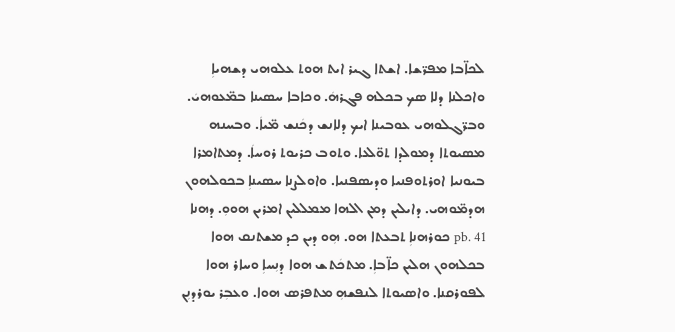ܠܟܐ̈ܒܐ ܡܦܪ̈ܫܐ. ܐܫܬܐ ܓܝܪ ܐܝܬ ܗܘܬ ܥܠܘܗܝ ܕܫܗܝܐܼ ܘܐܟܠܢܐ ܕܠܐ ܣܟ ܒܟܠܗ ܦܓܪܗܿ. ܘܟܐܒܐ ܚܣܝܢܐ ܒܡ̈ܥܘܗܝܿ. ܘܒܪ̈ܓܠܘܗܝ ܥܘܒܝܢܐ ܐܝܟ ܕܠܐܢܫ ܕܟܿܢܫ ܡ̈ܝܐܿ. ܘܒܚܢܗ ܡܣܝܘܬܐ ܕܡܘܠܕܐ ܬܘ̈ܠܥܐ. ܘܬܘܒ ܟܪܝܘܬ ܪܘܚܐܿ. ܕܡܬܐܡܪܐ ܒܝܘܢܝܐ ܐܘܪܬܘܦܢܝܐ ܘܕܝܣܦܢܝܐ. ܘܐܘܠܨܢܐ ܚܣܝܢܐܼ ܒܟܘܠܗܘܢ ܗܕܡ̈ܘܗܝ. ܕܐܝܠܝܢ ܕܡܢ ܐܠܗܐ ܡܡܠܠܝܢ ܐܡܪܝܢ ܗܘܘܼ. ܕܗܢܐ pb. 41 ܟܘܪܗܢܐܼ ܬܒܥܬܐ ܗܘ. ܗܼܘ ܕܝܢ ܟܕ ܡܫܬܢܩ ܗܘܐ ܒܟܠܗܘܢ ܗܠܝܢ ܟܐ̈ܒܐܼ. ܡܬܟܿܬܫ ܗܘܐ ܕܢܼܚܐܼ ܘܚܐܪ ܗܘܐ ܠܦܘܪܩܢܐ. ܘܐܣܝܘܬܐ ܠܢܦܫܗܼ ܡܬܦܪܣ ܗܘܐ. ܘܥܒܼܪ ܝܘܪܕܢܼܢ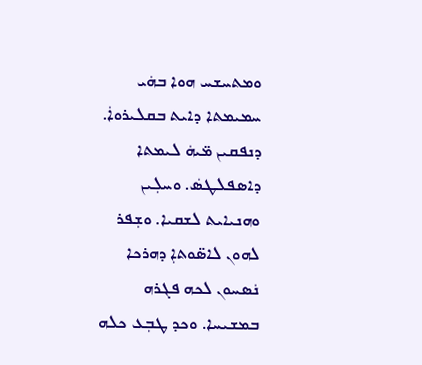ܘܡܬܚܫܚ ܗܘܐ ܒܗܿܝ ܚܡܝܡܬܐ ܕܐܝܬ ܒܩܠܝܪܘܐܿ. ܕܢܦܩܝܢ ܡ̈ܝܗܿ ܠܝܡܬܐ ܕܐܣܦܠܛܣܿ. ܘܚܠܼܝܢ ܘܗܢܝܐܝܬ ܠܫܩܝܐ. ܘܫܼܦܪ ܠܗܘܢ ܠܐܣ̈ܘܬܐܼ ܕܗܪܟܐ ܢܿܣܚܘܢ ܠܟܗ ܦܓܪܗ ܒܡܫܝܚܐ. ܘܟܕ ܛܒܼܥ ܟܠܗ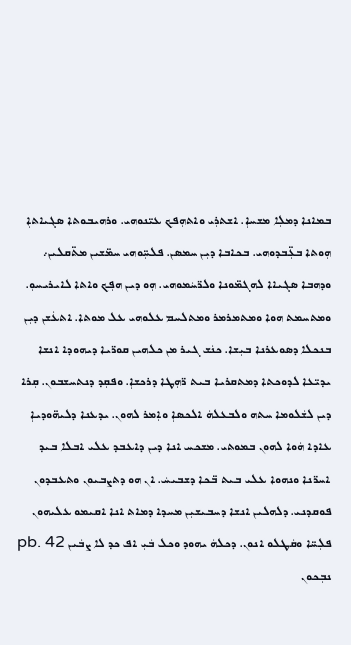ܒܡܐܢܐ ܕܡܠܼܐ ܡܫܚܐܼ. ܐܫܬܪܼܝ ܘܐܬܗܼܦܟ ܥܝ̈ܢܘܗܝ. ܘܪܗܝܒܘܬܐ ܣܓܝܐܬܐܼ ܗܼܘܬܐ ܒܥܼ̈ܒܕܘܗܝ. ܒܟܐܒܐ ܕܝܼܢ ܚܡܣܢ. ܦܠܚܼ̈ܘܗܝ ܚܡ̈ܫܝܢ ܡܬ̈ܩܠܝܢ܇ ܘܕܗܒܐ ܣܓܝܐܐ ܠܗܓܡ̈ܘܢܐ ܘܠܪ̈ܚܿܡܘܗܝ. ܗܼܘ ܕܝܢ ܗܦܼܟ ܘܐܬܐ ܠܐܝܪܝܚܘܼ. ܘܡܬܚܡܬ ܗܘܐ ܘܡܬܡܪܡܪ ܘܡܬܠܚܡ ܥܠܘܗܝ ܥܠ ܡܘܬܐ. ܐܬܥܿܫܢ ܕܝܼܢ ܒܢܟܠܐ ܕܣܘܥܪܢܐ ܒܝܼܫܐ. ܟܢܿܫ ܓܝܪ ܡܢ ܟܠܗܝܢ ܩܘܪ̈ܝܐ ܕܝܗܘܕܐ ܐܢܫܐ ܝܕܝ̈ܥܐ ܠܕܘܟܬܐ ܕܡܬܩܪܝܐ ܒܝܬ ܪ̈ܗܼܛܐ ܕܪܟܫܐܼ. ܘܦܩܼܕ ܕܢܬܚܫܒܘܢ. ܩܼܪܐ ܕܝܢ ܠܫܿܠܘܡܐ ܚܬܗ ܘܠܒܥܠܗܿ ܐܠܟܣܐܼ ܘܐܼܡܪ ܠܗܘܢ. ܝܕܥܢܐ ܕܠܝܗ̈ܘܕܝܐܼ ܥܐܕܐ ܗܿܘܐ ܠܗܘܢ ܒܡܘܬܝ. ܡܫܟܚ ܐܢܐ ܕܝܢ ܕܐܥܒܕ ܥܠܝ ܐܒܠܐ ܒܝܕ ܐܚܪ̈ܢܐ ܘܢܗܘܐ ܥܠܝ ܒܝܬ ܒ̈ܟܐ ܕܫܒܝܚܿ. ܐܢ ܗܘ ܕܬܨܒܝܘܢ ܘܬܥܒܕܘܢ ܦܘܩܕܢܝ. ܕܠܗܠܝܢ ܐܢܫܐ ܕܚܒܝܫܝܼܢ ܡܚܕܐ ܕܡܐܬ ܐܢܐ ܐܩܝܡܘ ܥܠܝܗܘܢ ܦܠܼܚ̈ܐ ܘܩܿܛܠܘ ܐܢܘܢ. ܕܟܠܗܿ ܝܗܘܕ ܘܟܠ ܒܿܝܼ ܐܦ ܟܕ ܠܐ ܨܒܿܝܢ pb. 42 ܢܒܼܟܘܢ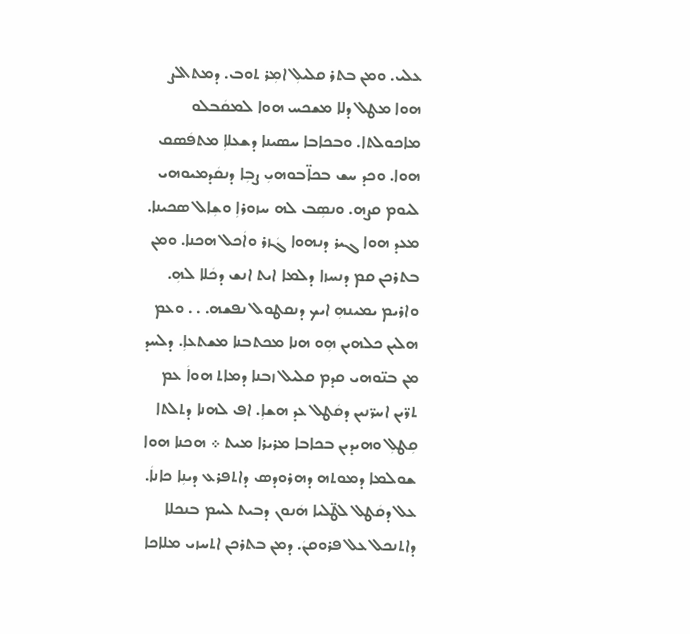ܥܠܝ. ܘܡܢ ܒܬܪ ܩܠܝܠܼ ܐܡܼܪ ܬܘܒ. ܕܡܬܐܠܨ ܗܘܐ ܡܛܠ ܕܠܐ ܡܫܟܚ ܗܘܐ ܠܡܩܿܒܠܘ ܡܐܟܘܠܬܐ. ܘܒܟܐܒܐ ܚܣܝܢܐ ܕܫܥܠܐܼ ܡܬܦܿܣܩ ܗܘܐ. ܘܟܕ ܚܫ ܒܟܐ̈ܒܘܗܝܼ ܨܒܼܐ ܕܢܩܿܕܡܝܘܗܝ ܠܝܘܡ ܩܨܗ. ܘܢܣܼܒ ܠܗ ܚܙܘܪܐܼ ܘܫܼܐܠ ܣܟܝܢܐ. ܡܥܕ ܗܘܐ ܓܝܪ ܕܢܗܘܐ ܓܿܙܪ ܘܐܿܟܠ ܗܟܢܐ. ܘܡܢ ܒܬܪܟܢ ܩܡ ܕܢܚܙܐ ܕܠܡܐ ܐܝܬ ܐܢܫ ܕܟܿܠܐ ܠܗܼ. ܘܐܪܝܡ ܝܡܝܢܗܼ ܐܝܟ ܕܢܩܛܘܠ ܢܦܫܗ. . . ܘܥܡ ܗܠܝܢ ܟܠܗܝܢ ܗܼܘ ܗܢܐ ܡܟܬܒܢܐ ܡܫܬܥܐܼ. ܕܠܚܕ ܡܢ ܒܢ̈ܘܗܝ ܩܕܡ ܩܠܝܠ ܙܒܢܐ ܕܡܐܬ ܗܘܐܿ ܥܡ ܬܪ̈ܝܢ ܐܚܪ̈ܢܝܢ ܕܩܿܛܠ ܥܕ ܗܫܐܼ. ܐܦ ܠܗܢܐ ܕܬܠܬܐ ܩܼܛܠܼ ܘܗܝܕܝܢ ܒܟܐܒܐ ܡܪܝܪܐ ܡܝܬ ܀ ܗܟܢܐ ܗܘܐ ܫܘܠܡܐ ܕܡܘܬܗ ܕܗܪܘܕܣ ܕܐܬܦܪܥ ܕܝܢܼܐ ܟܐܢܐܿ. ܥܠ ܕܩܿܛܠ ܠܛ̈ܠܝܐ ܗܿܢܘܢ ܕܒܝܬ ܠܚܡ ܒܢܟܠܐ ܕܐܬܢܟܠ ܥܠ ܦܪܘܩܢܿ. ܕܡܢ ܒܬܪܟܢ ܐܬܚܙܝ ܡܠܐܟܐ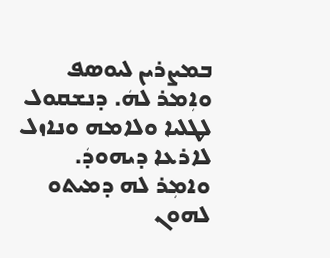ܒܡܨܪܝܢ ܠܝܘܣܦ ܘܐܼܡܪ ܠܗܿ. ܕܢܫܩܘܠ ܠܛܠܝܐ ܘܠܐܡܗ ܘܢܐܙܠ ܠܐܪܥܐ ܕܝܗܘܕܿ. ܘܐܡܼܪ ܠܗ ܕܡܝܬܘ ܠܗܘܢ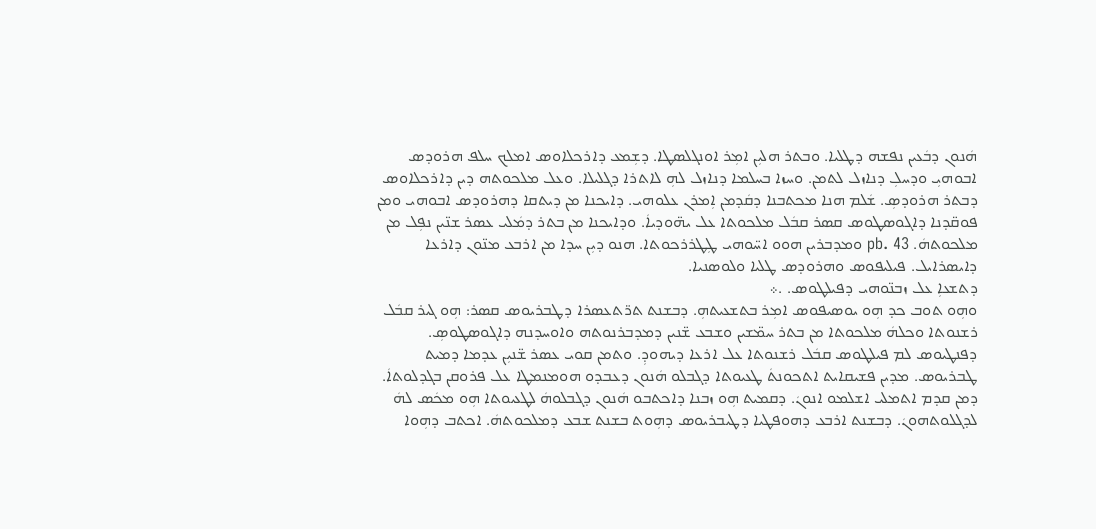ܗܿܢܘܢ ܕܒܿܥܝܢ ܢܦܫܗ ܕܛܠܝܐ. ܘܒܬܪ ܗܠܝܼܢ ܐܡܼܪ ܐܘܢܓܠܣܛܐ. ܕܫܼܡܥ ܕܐܪܟܠܐܘܣ ܐܡܠܟ ܚܠܦ ܗܪܘܕܣ ܐܒܘܗܝܼ ܘܕܚܠܼ ܕܢܐܙܠ ܠܬܡܢ. ܘܚܙܐ ܒܚܠܡܐ ܕܢܐܙܠ ܠܗܼ ܠܐܬܪܐ ܕܓܠܝܠܐ. ܘܥܠ ܡܠܟܘܬܗ ܕܝܢ ܕܐܪܟܠܐܘܣ ܕܒܬܪ ܗܪܘܕܣܼ. ܫܿܠܡ ܗܢܐ ܡܟܬܒܢܐ ܕܩܿܕܡܢ ܐܼܡܪܢ ܥܠܘܗܝ. ܕܐܝܟܢܐ ܡܢ ܕܝܬܩܐ ܕܗܪܘܕܣ ܐܒܘܗܝ ܘܡܢ ܦܘܩ̈ܕܢܐ ܕܐܓܘܣܛܘܣ ܩܣܪ ܩܒܿܠ ܡܠܟܘܬܐ ܥܠ ܝܗ̈ܘܕܝܐܿ. ܘܕܐܝܟܢܐ ܡܢ ܒܬܪ ܕܡܿܠܝ ܥܣܪ ܫܢ̈ܝܢ ܢܦܼܠ ܡܢ ܡܠܟܘܬܗܿ. pb. 43 ܘܡܕܒܪܝܢ ܗܘܘ ܐܚ̈ܘܗܝ ܛܼܛܪܪܟܘܬܐ. ܗܢܘ ܕܝܼܢ ܚܕܐ ܡܢ ܐܪܒܥ ܡܢ̈ܘܢ ܕܐܪܥܐ ܕܐܝܣܪܐܝܠ. ܦܝܠܝܦܘܣ ܘܗܪܘܕܣ ܛܠܝܐ ܘܠܘܣܢܝܐ.
ܕܬܫܥܐܼ ܥܠ ܙܒܢ̈ܘܗܝ ܕܦܝܠܛܘܣ. .܀
ܘܗܼܘ ܬܘܒ ܟܕ ܗܼܘ ܝܘܣܝܦܘܣ ܐܡܼܪ ܒܬܫܥܝܬܗܼ. ܕܒܫܢܬ ܬܪ̈ܬܥܣܪܐ ܕܛܒܪܝܘܣ ܩܣܪ: ܗܼܘ ܓܝܪ ܩܒܿܠ ܪܫܢܘܬܐ ܘܟܠܗܿ ܡܠܟܘܬܐ ܡܢ ܒܬܪ ܚܡ̈ܫܝܢ ܘܫܒܥ ܫ̈ܢܝܢ ܕܡܕܒܪܢܘܬܗ ܘܐܘܚܕܢܗ ܕܐܓܘܣܛܘܣܼ. ܕܦܢܛܝܘܣ ܠܡ ܦܝܠܛܘܣ ܩܒܿܠ ܪܫܢܘܬܐ ܥܠ ܐܪܥܐ ܕܝܗܘܕܼ. ܘܬܡܢ ܩܘܝ ܥܣܪ ܫ̈ܢܝܼܢ ܥܕܡܐ ܕܡܝܬ ܛܒܪܝܘܣ. ܡܕܝܢ ܦܫܝܩܐܝܬ ܐܬܟܘܢܬܿ ܛܥܝܘܬܐ ܕܓܒܠܘ ܗܿܢܘܢ ܕܥܒܕܘ ܗܘܡܢܡܛܐ ܥܠ ܦܪܘܩܢ ܒܓܕܠܘܬܐܿ. ܕܡܢ ܩܕܡ ܐܬܡܠܝ ܐܫܠܡܘ ܐܢܘܢܿ. ܕܩܡܝܬ ܗܼܘ ܙܒܢܐ ܕܐܟܬܒܘ ܗܿܢܘܢ ܕܓܒܠܘܗܿ ܠܛܥܝܘܬܐ ܗܼܘ ܡܟܿܣ ܠܗܿ ܠܕܓܠܘܬܗܘܢܿ. ܕܒܫܢܬ ܐܪܒܥ ܕܗܘܦܛܝܐ ܕܛܝܒܪܝܘܣ ܕܗܼܘܬ ܒܫܢܬ ܫܒܥ ܕܡܠܟܘܬܗܿ. ܐܟܬܒ ܕܗܼܘܐ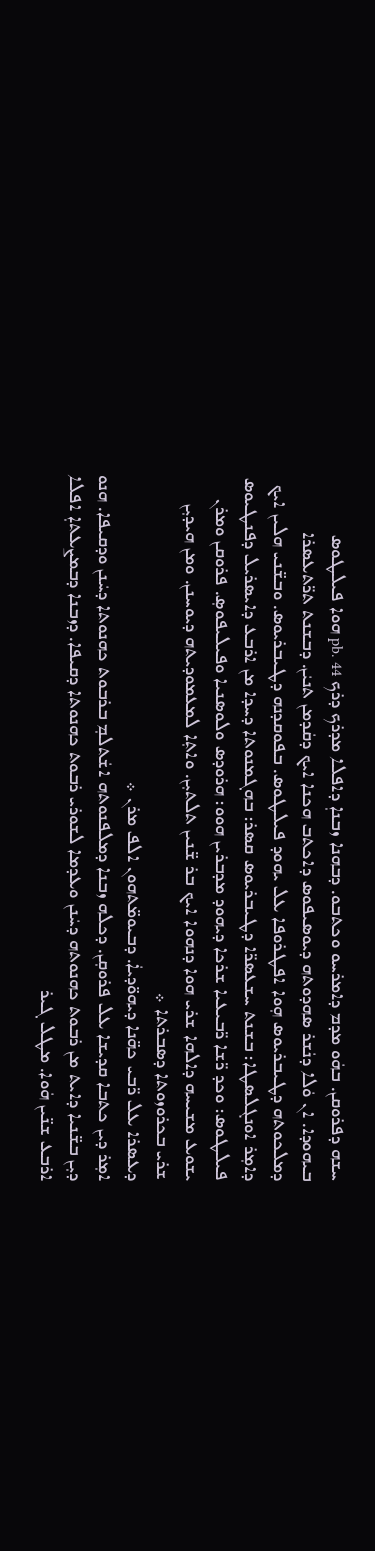ܚܫܗ ܕܦܪܘܩܢ. ܒܗܿܘ ܡܕܡ ܕܐܡܪܚܘ ܘܟܬܒܘ. ܕܒܗܢܐ ܙܒܢܐܼ ܕܐܦܠܐ ܡܕܪܟ ܕܪܟ pb. 44 ܗܘܐ ܦܝܠܛܘܣ ܒܝܗܘܕܐ. ܐܢ ܘܿܠܐ ܕܢܿܫܪ ܣܗܕܘܬܗ ܕܝܘܣܝܦܘܣ ܕܐܟܬܒ ܗܟܢܐ ܐܝܟ ܕܩܿܕܡܢ ܬܢܝܿܢ. ܕܒܫܢܬ ܬܪ̈ܬܥܣܪܐ ܕܡܠܟܘܬܗ ܕܛܝܒܪܝܘܣ ܗܼܘܐ ܐܦܛܪܘܦܐ ܥܠ ܝܗܘܕ ܦܝܠܛܘܣ. ܒܦܘܩܕܢܗ ܕܛܝܒܪܝܘܣ. ܘܒܫ̈ܢܝ ܗܠܝܢ ܐܝܟ ܕܐܡܼܪ ܐܘܢܓܠܣܛܐ: ܒܫܢܬ ܚܫܥܣܪ̈ܐ ܕܛܝܒܪܝܘܣ ܩܣܪ: ܒܗܓܡܢܘܬܐ ܕܚܕܐ ܡܢ ܐܪܒܥ ܕܐܝܣܪܝܠ ܕܦܢܛܝܘܣ ܦܝܠܛܘܣ: ܘܟܕ ܪ̈ܫܐ ܪ̈ܒܝܥܝܐ ܫܪܟܐ ܕܝܗܘܕ ܡܕܒܪܝܢ ܗܘܘ: ܗܪܘܕܣ ܘܠܘܣܢܝܐ ܘܦܝܠܝܦܘܣܼ. ܦܪܘܩܢ ܘܡܪܢ ܝܫܘܥ ܡܫܝܚܗ ܕܐܠܗܐ ܫܪܝ ܗܘܐ ܕܢܗܘܐ ܐܝܟ ܒܪ ܫ̈ܢܝܢ ܬܠܬܝܼܢ. ܘܐܬܼܐ ܠܡܥܡܘܕܝܬܗ ܕܝܘܚܢܢ. ܘܡܢ ܗܝܕܝܼܢ ܫܪܝ ܒܟܪܘܙܘܬܐ ܕܣܒܪܬܐ ܀
ܕܥܣܪܐ ܥܠ ܪ̈ܒܝ ܟܗ̈ܢܐ ܕܝܗܘ̈ܕܝܐܿ. ܕܒܝܘܡ̈ܬܗܘܢ ܐܠܦ ܡܪܢ ܀
ܐܡܼܪ ܕܝܢ ܟܬܒܐ ܩܕܝܫܐ ܥܠ ܦܪܘܩܼܢ. ܕܟܠܗ ܙܒܢܐ ܕܡܠܦܢܘܬܗ ܐܫܿܬܠܡܼ ܒܪܒܘܬ ܟܗܢܘܬܐ ܕܚܿܢܢ ܘܕܩܝܦܐ. ܗܢܘ ܕܝܼܢ ܒܫ̈ܢܝܐ ܕܐܝܬ ܡܢ ܪܒܘܬ ܟܗܢܘܬܗ ܕܚܿܢܢ ܘܥܕܡܐ ܠܫܘܪܝ ܪܒܘܬ ܟܗܢܘܬܐ ܕܩܝܦܐ. ܕܙܒܢܐ ܕܒܡܨܥܬܐܼ ܐܦܠܐ ܐܪܒܥ ܫܢ̈ܝܢ ܗܿܘܐ. ܡܛܠ ܓܝܪ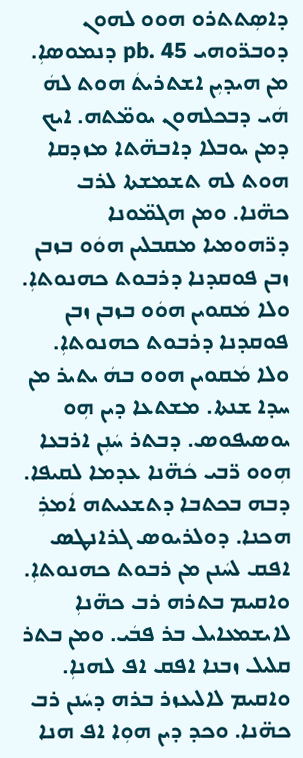ܕܐܣܼܬܬܪܘ ܗܘܘ ܠܗܘܢ ܕܘܒܪ̈ܘܗܝ pb. 45 ܕܢܡܘܣܐܼ. ܡܢ ܗܝܕܝܼܢ ܐܫܬܪܝܬܿ ܗܘܬ ܠܗܿ ܗܿܝ ܕܒܟܠܗܘܢ ܝܘܡ̈ܬܗ. ܐܝܟ ܕܡܢ ܝܘܒܠܐ ܕܐܒܗ̈ܬܐ ܡܙܕܩܐ ܗܘܬ ܠܗ ܬܫܡܫܬܐ ܠܪܒ ܟܗ̈ܢܐ. ܘܡܢ ܗܓܡ̈ܘܢܐ ܕܪ̈ܗܘܡܝܐ ܡܩܒܠܝܢ ܗܘܿܘ ܒܙܒܢ ܙܒܢ ܦܘܩܕܢܐ ܕܪܒܘܬ ܟܗܢܘܬܐܼ. ܘܠܐ ܡܿܩܘܝܢ ܗܘܿܘ ܒܙܒܢ ܙܒܢ ܦܘܩܕܢܐ ܕܪܒܘܬ ܟܗܢܘܬܐܼ. ܘܠܐ ܡܿܩܘܝܢ ܗܘܘ ܒܗܿ ܝܬܝܪ ܡܢ ܚܕܐ ܫܢܬܐ. ܡܫܬܥܐ ܕܝܢ ܗܼܘ ܝܘܣܝܦܘܣ. ܕܒܬܪ ܚܿܢܼܢ ܐܪܒܥܐ ܗܼܘܘ ܪ̈ܒܝ ܟܿܗ̈ܢܐ ܥܕܡܐ ܠܩܝܦܐ. ܕܒܗ ܒܟܬܒܐ ܕܬܫܥܝܬܗ ܐܿܡܪܼ ܗܟܢܐ. ܕܘܠܪܝܘܣ ܓܪܐܢܛܣ ܐܦܩ ܠܚܿܢܢ ܡܢ ܪܒܘܬ ܟܗܢܘܬܐܼ. ܘܐܩܝܡ ܒܬܪܗ ܪܒ ܟܗ̈ܢܐܼ ܠܐܝܫܡܥܐܝܠ ܒܪ ܦܒܿܝ. ܘܡܢ ܒܬܪ ܩܠܝܠ ܙܒܢܐ ܐܦܩ ܐܦ ܠܗܢܐܼ. ܘܐܩܝܡ ܠܐܠܝܥܙܪ ܒܪܗ ܕܚܿܢܢ ܪܒ ܟܗ̈ܢܐ. ܘܟܕ ܕܝܢ ܗܘܼܐ ܐܦ ܗܢܐ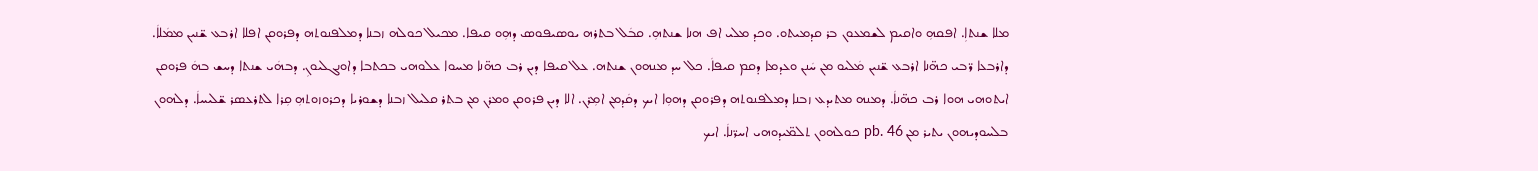ܡܠܐ ܫܢܬܐܼ. ܐܦܩܗܼ ܘܐܩܝܡ ܠܫܡܥܘܢ ܒܪ ܩܕܡܝܬܘ. ܘܟܕ ܡܠܝ ܐܦ ܗܢܐ ܫܢܬܗܼ. ܩܒܿܠ ܒܬܪܗ ܝܘܣܝܦܘܣ ܕܗܼܘ ܩܝܦܐ. ܡܟܝܠ ܟܘܠܗ ܙܒܢܐ ܕܡܠܦܢܘܬܗ ܕܦܪܘܩܢ ܐܦܠܐ ܐܪܒܥ ܫ̈ܢܝܢ ܡܡܿܠܐܿ. ܕܐܪܒܥܐ ܪ̈ܒܝ ܟܗ̈ܢܐ ܐܪܒܥ ܫ̈ܢܝܢ ܡܿܠܝܘ ܡܢ ܚܿܢܢ ܘܥܕܡܐ ܕܩܡ ܩܝܦܐܿ. ܟܠ ܚܕ ܡܢܗܘܢ ܫܢܬܗ. ܥܠ ܩܝܦܐ ܕܝܢ ܪܒ ܟܗ̈ܢܐ ܡܚܘܐ ܥܠܘܗܝ ܒܟܬܒܐ ܕܐܘܢܓܠܝܘܢܼ. ܕܒܗܿܝ ܫܢܬܐ ܕܚܫ ܒܗܿ ܦܪܘܩܢ ܐܝܬܘܗܝ ܗܘܐ ܪܒ ܟܗ̈ܢܐܿ. ܕܡܢܗ ܡܬܝܕܥ ܙܒܢܐ ܕܡܠܦܢܘܬܗ ܕܦܪܘܩܢ ܕܗܘܼܐ ܐܝܟ ܕܩܿܕܡܢ ܐܡܼܪܢ. ܐܠܐ ܕܝܢ ܦܪܘܩܢ ܘܡܪܢ ܡܢ ܒܬܪ ܩܠܝܠ ܙܒܢܐ ܕܫܘܪܝܐ ܕܟܪܘܙܘܬܗܼ ܩܼܪܐ ܠܬܪܥܣܪ ܫ̈ܠܝܚܐܿ. ܕܠܗܘܢ ܒܠܚܘܕܝܗܘܢ ܝܬܝܪ ܡܢ pb. 46 ܟܘܠܗܘܢ ܬܠܡ̈ܝܕܘܗܝ ܐܚܪ̈ܢܐܿ. ܐܝܟ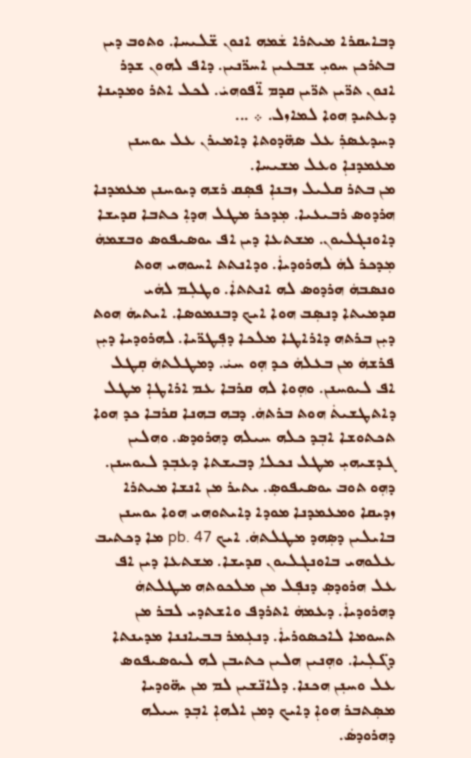ܕܒܐܝܩܪܐ ܡܝܬܪܐ ܫܿܡܗ ܐܢܘܢ ܫ̈ܠܝܚܐ. ܘܬܘܒ ܕܝܢ ܒܬܪܟܢ ܚܘܝܼ ܫܒܥܝܢ ܐܚܪ̈ܢܝܢ. ܕܐܦ ܠܗܘܢ ܫܕܪ ܐܢܘܢ ܬܪ̈ܝܢ ܬܪ̈ܝܢ ܩܕܡ ܐ̈ܦܘܗܝܿ. ܠܟܠ ܐܬܪ ܘܡܕܝܢܐ ܕܥܬܝܕ ܗܘܐ ܠܡܐܙܠ. ܀ ...
ܕܚܕܥܣܪܼ ܥܠ ܣܗ̈ܕܘܬܐ ܕܐܡܝܪܢ ܥܠ ܝܘܚܢܢ ܡܥܡܕܢܐܼ ܘܥܠ ܡܫܝܚܐ.
ܡܢ ܒܬܪ ܩܠܝܠ ܙܒܢܐܼ ܦܣܼܩ ܪܫܗ ܕܝܘܚܢܢ ܡܥܡܕܢܐ ܗܪܕܘܣ ܪܒܝܥܝܐ. ܡܼܕܟܪ ܡܛܠ ܗܕܐܼ ܟܬܒܐ ܩܕܝܫܐ ܕܐܘܢܓܠܝܘܢ. ܡܫܬܥܐ ܕܝܢ ܐܦ ܝܘܣܝܦܘܣ ܘܒܫܡܗܿ ܡܼܕܟܪ ܠܗܿ ܠܗܪܘܕܝܐܿ. ܘܕܐܢܬܬ ܐܚܘܗܝ ܗܘܬ ܘܢܣܒܗܿ ܗܪܕܘܣ ܠܗ ܐܢܬܬܐܿ. ܘܛܠܼܡ ܠܗܿܝ ܩܕܡܝܬܐ ܕܢܣܼܒ ܗܘܐ ܐܝܟ ܕܒܢܡܘܣܐ. ܐܝܬܝܗܿ ܗܘܬ ܕܝܼܢ ܒܪܬܗ ܕܐܪܐܛܐ ܡܠܟܐ ܕܦܼܛܪ̈ܝܐ. ܠܗܪܘܕܝܐ ܕܝܼܢ ܦܪܫܗܿ ܡܢ ܒܥܠܗܿ ܟܕ ܗܼܘ ܚܝܿ. ܕܡܛܠܬܗܿ ܩܼܛܠ ܐܦ ܠܝܘܚܢܢ. ܘܗܼܘܐ ܠܗ ܩܪܒܐ ܥܡ ܐܪܐܛܐܼ ܡܛܠ ܕܐܬܛܫܝܬܿ ܗܘܬ ܒܪܬܗܿ. ܕܒܗ ܒܗܢܐ ܩܪܒܐ ܟܕ ܗܘܐ ܬܟܬܘܫܐ ܐܒܼܕ ܟܠܗ ܚܝܠܗ ܕܗܪܘܕܣ. ܘܗܠܝܢ ܓܕܫܝܗܝܼ ܡܛܠ ܢܟܠܐ ܕܒܝܫܬܐ ܕܥܒܼܕ ܠܝܘܚܢܢ. ܕܗܼܘ ܬܘܒ ܝܘܣܝܦܘܣܼ. ܝܬܝܪ ܡܢ ܐܢܫܐ ܡܝܬܪܐ ܙܕܝܩܐ ܘܡܥܡܕܢܐ ܡܘܕܐ ܕܐܝܬܘܗܝ ܗܘܐ ܝܘܚܢܢ ܒܐܝܠܝܢ ܕܣܼܗܕ ܡܛܠܬܗܿ. ܐܝܟ pb. 47 ܡܐ ܕܟܬܝܒ ܥܠܘܗܝ ܒܐܘܢܓܠܝܘܢ ܩܕܝܫܐ. ܡܫܬܥܐ ܕܝܢ ܐܦ ܥܠ ܗܪܘܕܣܼ ܕܢܦܼܠ ܡܢ ܡܠܟܘܬܗ ܡܛܠܬܗܿ ܕܗܪܘܕܝܐܿ. ܕܥܡܗܿ ܐܬܪܕܦ ܘܐܫܬܕܝ ܠܒܪ ܡܢ ܬܚܘܡܐ ܠܐܟܣܘܪܝܐܿ. ܕܢܥܼܡܪ ܒܒܝܐܢܢܐ ܡܕܝܢܬܐ ܕܓ̈ܠܼܝܐ. ܘܗܼܢܝܢ ܗܠܝܢ ܟܬܝܒܢ ܠܗ ܠܝܘܣܝܦܘܣ ܥܠ ܘܚܢܼܢ ܗܟܢܐ. ܕܠܐܢ̈ܫܝܢ ܠܡ ܡܢ ܝܗ̈ܘܕܝܐ ܡܣܼܬܒܪ ܗܘܐܼ ܕܐܝܟ ܕܡܢ ܐܠܗܐܼ ܐܒܼܕ ܚܝܠܗ ܕܗܪܘܕܣܿ.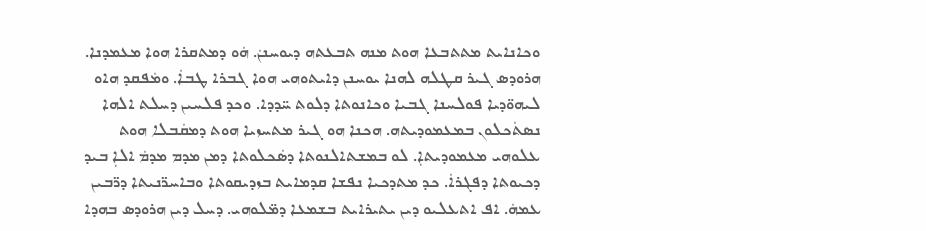ܘܟܐܢܐܝܬ ܡܬܬܒܥܐ ܗܘܬ ܡܢܗ ܬܒܥܬܗ ܕܝܘܚܢܢܿ. ܗܿܘ ܕܡܬܩܪܐ ܗܘܐ ܡܥܡܕܢܐ. ܗܪܘܕܣ ܓܝܪ ܩܛܠܗ ܠܗܢܐ ܝܘܚܢܢ ܕܐܝܬܘܗܝ ܗܘܐ ܓܒܪܐ ܛܒܐܿ. ܘܡܿܦܩܕ ܗܐܘ ܠܝܗܘ̈ܕܝܐ ܦܘܠܚܢܐ ܓܒܝܐ ܘܟܐܢܘܬܐ ܕܠܘܬ ܚ̈ܕܕܐ. ܘܟܕ ܦܠܚܝܢ ܕܚܠܬ ܐܠܗܐ ܢܣܬܿܟܠܘܢ ܒܡܥܡܘܕܝܬܗ. ܗܟܢܐ ܗܘ ܓܝܪ ܡܬܚܙܝܐ ܗܘܬ ܕܡܩܿܒܠܐ ܗܘܬ ܥܠܘܗܝ ܡܥܡܘܕܝܬܐܼ. ܠܘ ܒܡܫܬܐܠܢܘܬܐ ܕܣܿܟܠܘܬܐ ܕܡܢ ܡܕܡ ܡܕܡܿ ܐܠܐܼ ܒܝܕ ܕܟܝܘܬܐ ܕܦܓܪܐܿ. ܟܕ ܡܬܕܟܝܐ ܢܦܫܐ ܩܕܡܐܝܬ ܒܙܕܝܩܘܬܐ ܘܒܐܚܪ̈ܢܝܬܐ ܕܪ̈ܒܝܢ ܥܡܗܿ. ܐܦ ܐܬܥܠܝܘ ܕܝܢ ܝܬܝܪܐܝܬ ܒܫܡܥܐ ܕܡ̈ܠܘܗܝ. ܕܚܠ ܕܝܢ ܗܪܘܕܣ ܒܗܕܐ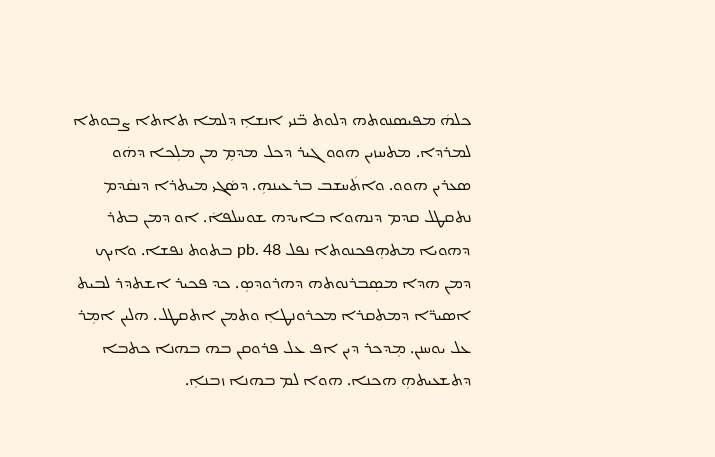ܟܠܗܿ ܡܦܝܣܢܘܬܗ ܕܠܘܬ ܒ̈ܢܝ ܐܢܫܐܼ ܕܠܡܐ ܬܐܬܐ ܨܒܘܬܐ ܠܡܪܕܐ. ܡܬܚܙܝܢ ܗܘܘ ܓܝܪ ܕܟܠ ܡܕܡܼ ܡܢ ܡܠܼܟܐ ܕܗܿܘ ܣܥܪܝܢ ܗܘܘ. ܘܐܬܿܚܫܒ ܒܪܥܝܢܗܼ. ܕܣܿܓܝ ܡܝܬܪܐ ܕܢܩܿܕܡ ܢܬܩܛܠ ܩܕܡ ܕܢܗܘܐ ܒܐܝܕܗ ܫܘܚܠܦܐܿ. ܐܘ ܕܡܢ ܒܬܪ ܕܗܘܝܐ ܡܬܗܼܦܟܢܘܬܐ ܢܦܠ pb. 48 ܒܬܘܬ ܢܦܫܐ. ܘܐܝܟ ܕܡܢ ܗܕܐ ܡܣܼܒܪܢܘܬܗ ܕܗܪܘܕܣܼ. ܟܕ ܦܟܝܪ ܐܫܬܕܪ ܠܒܝܬ ܐܣܝܪ̈ܐ ܕܡܬܩܪܐ ܡܟܪܘܢܛܐܼ ܘܬܡܢ ܐܬܩܛܠ. ܗܠܝܢ ܐܡܼܪ ܥܠ ܝܘܚܢܢ. ܡܼܕܟܪ ܕܝܢ ܐܦ ܥܠ ܦܪܘܩܢ ܒܗ ܒܗܢܐ ܟܬܒܐ ܕܬܫܥܝܬܗܼ ܗܟܢܐ. ܗܘܐ ܠܡ ܒܗܢܐ ܙܒܢܐܼ.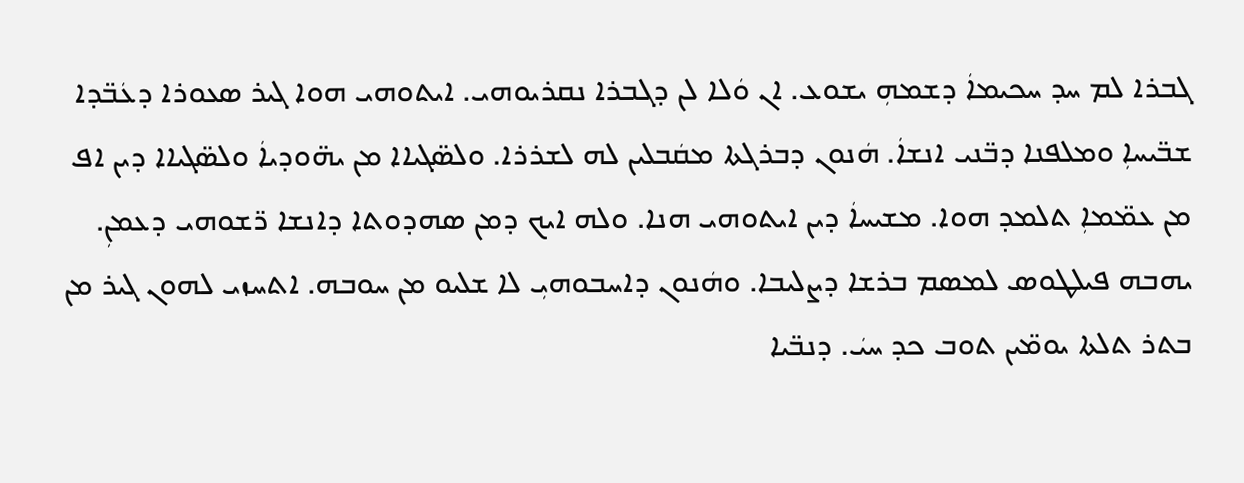ܓܒܪܐ ܠܡ ܚܕ ܚܟܝܡܐܿ ܕܫܡܗܼ ܝܫܘܥ. ܐܢ ܘܿܠܐ ܠܢ ܕܓܒܪܐ ܢܩܪܝܘܗܝ. ܐܝܬܘܗܝ ܗܘܐ ܓܝܪ ܣܥܘܪܐ ܕܥܿܒ̈ܕܐ ܫܒ̈ܝܚܐܼ ܘܡܠܦܢܐ ܕܒ̈ܢܝ ܐܢܫܐܿ. ܗܿܢܘܢ ܕܒܪܓܬܐ ܡܩܿܒܠܝܢ ܠܗ ܠܫܪܪܐ. ܘܠܣ̈ܓܝܐܐ ܡܢ ܝܗ̈ܘܕܝܐܿ ܘܠܣ̈ܓܝܐܐ ܕܝܢ ܐܦ ܡܢ ܥܡ̈ܡܐܼ ܬܠܡܕ ܗܘܐ. ܡܫܝܚܐܿ ܕܝܢ ܐܝܬܘܗܝ ܗܢܐ. ܘܠܗ ܐܝܟ ܕܡܢ ܣܗܕܘܬܐ ܕܐܢܫܐ ܪ̈ܫܘܗܝ ܕܥܡܢܼ. ܝܗܒܗ ܦܝܠܛܘܣ ܠܡܣܡ ܒܪܫܐ ܕܨܠܝܒܐ. ܘܗܿܢܘܢ ܕܐܚܒܘܗܝܼ ܠܐ ܫܠܝܘ ܡܢ ܚܘܒܗ. ܐܬܚܙܝ ܠܗܘܢ ܓܝܪ ܡܢ ܒܬܪ ܬܠܬܐ ܝܘܡ̈ܝܢ ܬܘܒ ܟܕ ܚܝܿ. ܕܢܒ̈ܝܐ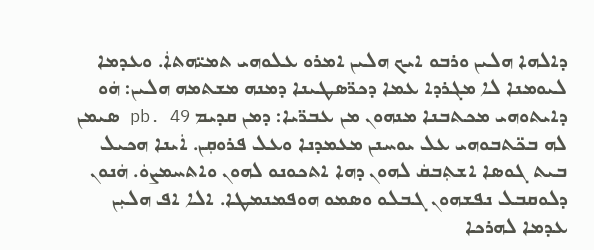ܕܐܠܗܐ ܗܠܝܢ ܘܪܒܘ ܐܝܟ ܗܠܝܢ ܐܡܪܘ ܥܠܘܗܝ ܬܡܝ̈ܗܬܐܿ. ܘܥܕܡܐ ܠܝܘܡܢܐ ܠܐ ܡܓܪܕܐ ܥܡܐ ܕܟܪ̈ܣܛܝܢܐ ܕܡܢܗ ܡܫܬܡܗ ܗܠܝܢ: ܗܿܘ ܕܐܝܬܘܗܝ ܡܟܬܒܢܐ ܡܢܗܘܢ ܡܢ ܥܒܪ̈ܝܐ: ܕܡܢ ܩܕܝܡ pb. 49 ܣܝܡܢ ܠܗ ܒܟ̈ܬܒܘܗܝ ܥܠ ܝܘܚܢܢ ܡܥܡܕܢܐ ܘܥܠ ܦܪܘܩܼܢ. ܐܿܝܢܐ ܗܟܝܠ ܒܝܬ ܓܘܣܐ ܐܫܬܼܒܩܿ ܠܗܘܢ ܕܗܐ ܐܬܟܘܢܘ ܠܗܘܢ ܘܐܬܚܡܨܘܿ. ܗܿܢܘܢ ܕܠܘܩܒܠ ܢܦܫܗܘܢ ܓܒܠܘ ܘܣܡܘ ܗܘܦܡܢܡܛܐ. ܐܠܐ ܐܦ ܗܠܝܼܢ ܥܕܡܐ ܠܗܪܟܐ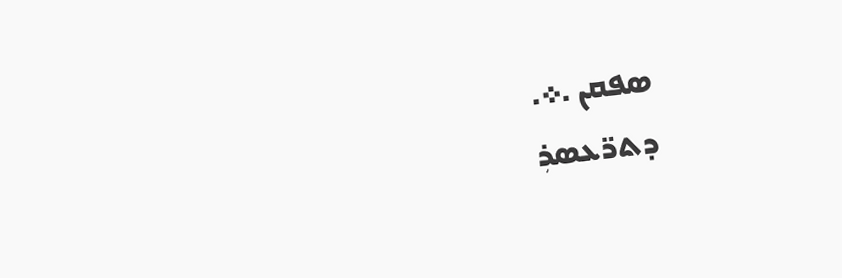ܣܦܩܢ .܀.
ܕܬܪ̈ܥܣܪܼ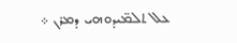ܥܠ ܬܠܡ̈ܝܕܘܗܝ ܕܡܪܢ ܀